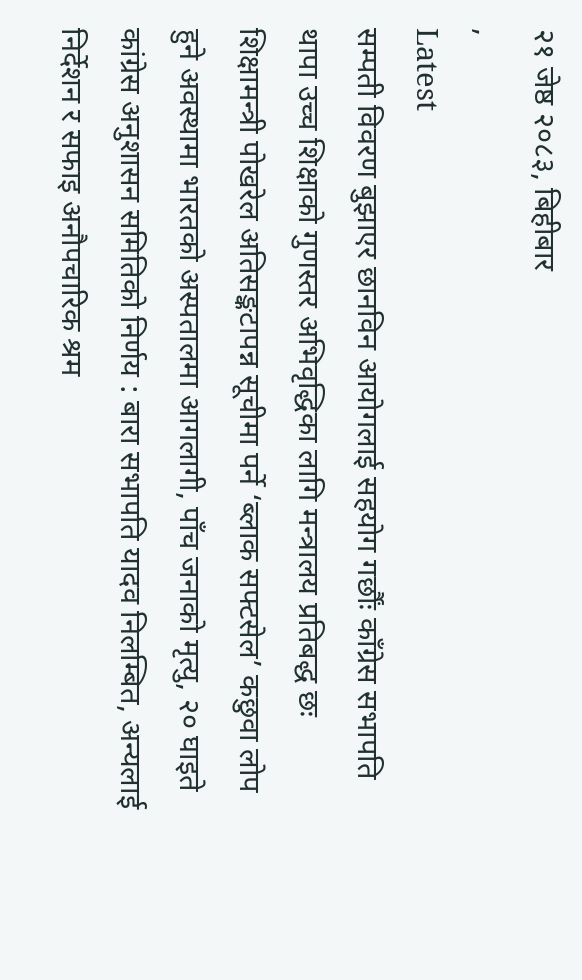२१ जेष्ठ २०८३, बिहीबार
,
Latest
सम्पती विवरण बुझाएर छानविन आयोगलाई सहयोग गर्छौंः काँग्रेस सभापति थापा उच्च शिक्षाको गुणस्तर अभिवृद्धिका लागि मन्त्रालय प्रतिबद्ध छः शिक्षामन्त्री पोखरेल अतिसङ्कटापन्न सूचीमा पर्ने ‘ब्लाक सफ्टसेल’ कछुवा लोप हुने अवस्थामा भारतको अस्पतालमा आगलागी, पाँच जनाको मृत्यु, २० घाइते कांग्रेस अनुशासन समितिको निर्णय : बारा सभापति यादव निलम्बित, अन्यलाई निर्देशन र सफाइ अनौपचारिक श्रम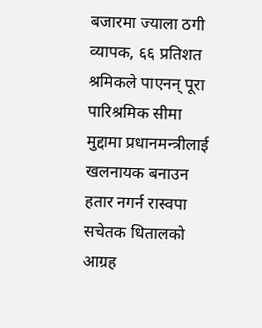बजारमा ज्याला ठगी व्यापक, ६६ प्रतिशत श्रमिकले पाएनन् पूरा पारिश्रमिक सीमा मुद्दामा प्रधानमन्त्रीलाई खलनायक बनाउन हतार नगर्न रास्वपा सचेतक धितालको आग्रह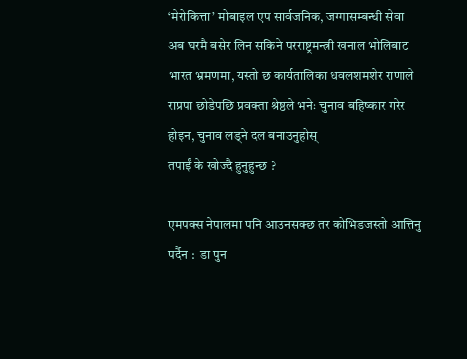‘मेरोकित्ता’ मोबाइल एप सार्वजनिक, जग्गासम्बन्धी सेवा अब घरमै बसेर लिन सकिने परराष्ट्रमन्त्री खनाल भोलिबाट भारत भ्रमणमा, यस्तो छ कार्यतालिका धवलशमशेर राणाले राप्रपा छोडेपछि प्रवक्ता श्रेष्ठले भनेः चुनाव बहिष्कार गरेर होइन, चुनाव लड्ने दल बनाउनुहोस्
तपाईं के खोज्दै हुनुहुन्छ ?

एमपक्स नेपालमा पनि आउनसक्छ तर कोभिडजस्तो आत्तिनु पर्दैन :  डा पुन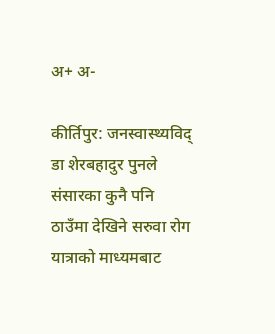अ+ अ-

कीर्तिपुर: जनस्वास्थ्यविद् डा शेरबहादुर पुनले संसारका कुनै पनि ठाउँमा देखिने सरुवा रोग यात्राको माध्यमबाट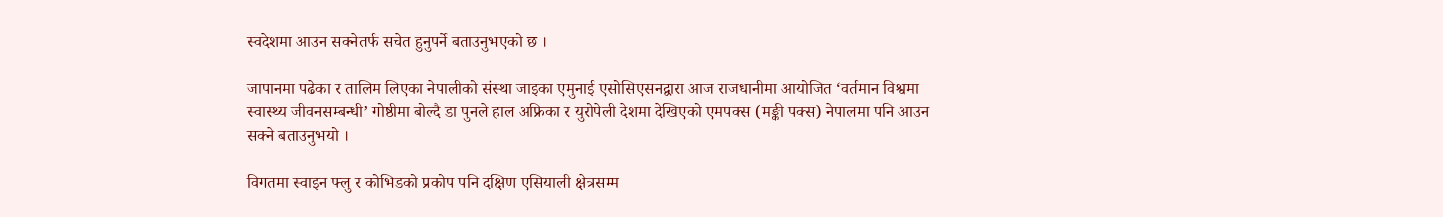स्वदेशमा आउन सक्नेतर्फ सचेत हुनुपर्ने बताउनुभएको छ ।

जापानमा पढेका र तालिम लिएका नेपालीको संस्था जाइका एमुनाई एसोसिएसनद्वारा आज राजधानीमा आयोजित ‘वर्तमान विश्वमा स्वास्थ्य जीवनसम्बन्धी’ गोष्ठीमा बोल्दै डा पुनले हाल अफ्रिका र युरोपेली देशमा देखिएको एमपक्स (मङ्की पक्स) नेपालमा पनि आउन सक्ने बताउनुभयो ।

विगतमा स्वाइन फ्लु र कोभिडको प्रकोप पनि दक्षिण एसियाली क्षेत्रसम्म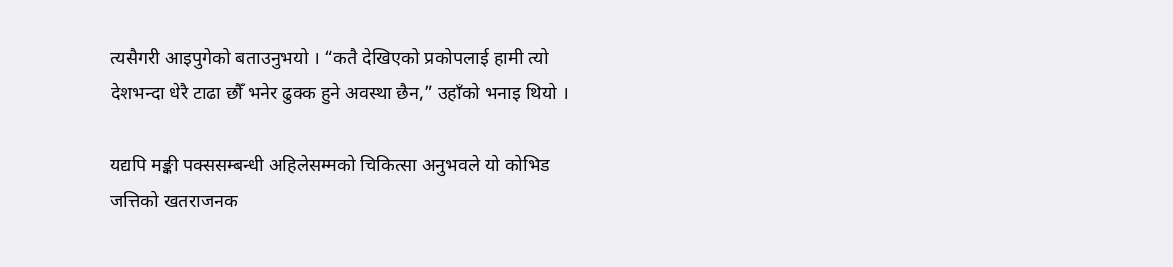त्यसैगरी आइपुगेको बताउनुभयो । “कतै देखिएको प्रकोपलाई हामी त्यो देशभन्दा धेरै टाढा छौँ भनेर ढुक्क हुने अवस्था छैन,” उहाँको भनाइ थियो ।

यद्यपि मङ्की पक्ससम्बन्धी अहिलेसम्मको चिकित्सा अनुभवले यो कोभिड जत्तिको खतराजनक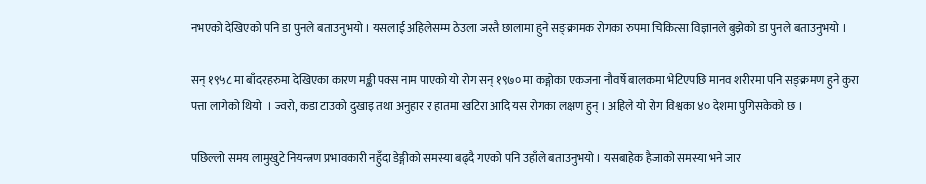नभएको देखिएको पनि डा पुनले बताउनुभयो । यसलाई अहिलेसम्म ठेउला जस्तै छालामा हुने सङ्क्रामक रोगका रुपमा चिकित्सा विज्ञानले बुझेको डा पुनले बताउनुभयो ।

सन् १९५८ मा बाँदरहरुमा देखिएका कारण मङ्की पक्स नाम पाएको यो रोग सन् १९७० मा कङ्गोका एकजना नौवर्षे बालकमा भेटिएपछि मानव शरीरमा पनि सङ्क्रमण हुने कुरा पत्ता लागेको थियो  । ज्वरो, कडा टाउको दुखाइ तथा अनुहार र हातमा खटिरा आदि यस रोगका लक्षण हुन् । अहिले यो रोग विश्वका ४० देशमा पुगिसकेको छ ।

पछिल्लो समय लामुखुटे नियन्त्रण प्रभावकारी नहुँदा डेङ्गीको समस्या बढ्दै गएको पनि उहाँले बताउनुभयो । यसबाहेक हैजाको समस्या भने जार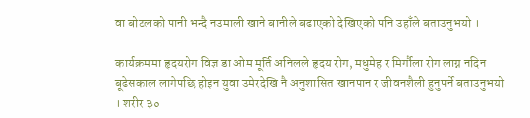वा बोटलको पानी भन्दै नउमाली खाने बानीले बढाएको देखिएको पनि उहाँले बताउनुभयो ।

कार्यक्रममा हृदयरोग विज्ञ डा ओम मूर्ति अनिलले हृदय रोग, मधुमेह र मिर्गौला रोग लाग्न नदिन बूढेसकाल लागेपछि होइन युवा उमेरदेखि नै अनुशासित खानपान र जीवनशैली हुनुपर्ने बताउनुभयो । शरीर ३०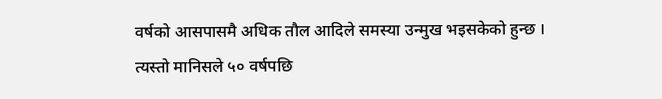वर्षको आसपासमै अधिक तौल आदिले समस्या उन्मुख भइसकेको हुन्छ । त्यस्तो मानिसले ५० वर्षपछि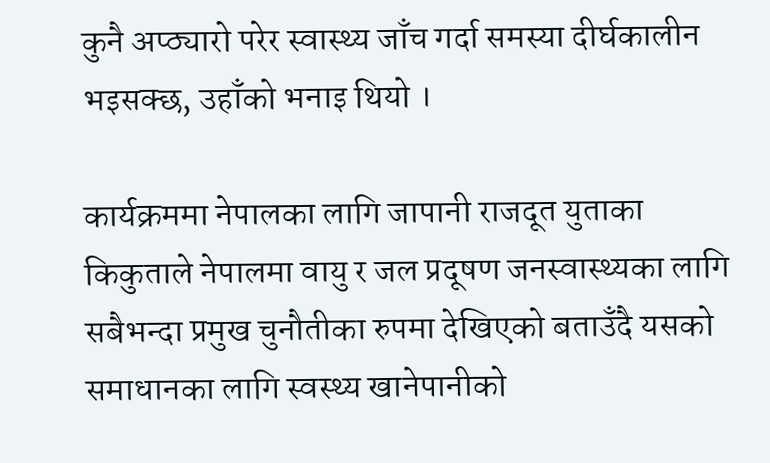कुनै अप्ठ्यारो परेर स्वास्थ्य जाँच गर्दा समस्या दीर्घकालीन भइसक्छ, उहाँको भनाइ थियो ।

कार्यक्रममा नेपालका लागि जापानी राजदूत युताका किकुताले नेपालमा वायु र जल प्रदूषण जनस्वास्थ्यका लागि सबैभन्दा प्रमुख चुनौतीका रुपमा देखिएको बताउँदै यसको समाधानका लागि स्वस्थ्य खानेपानीको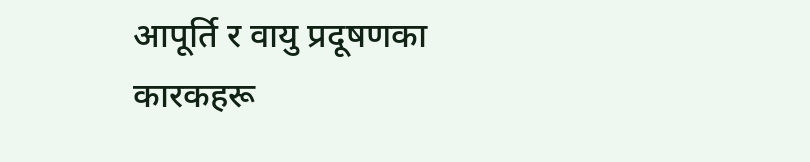आपूर्ति र वायु प्रदूषणका कारकहरू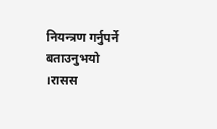नियन्त्रण गर्नुपर्ने बताउनुभयो ।रासस